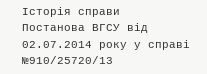Історія справи
Постанова ВГСУ від 02.07.2014 року у справі №910/25720/13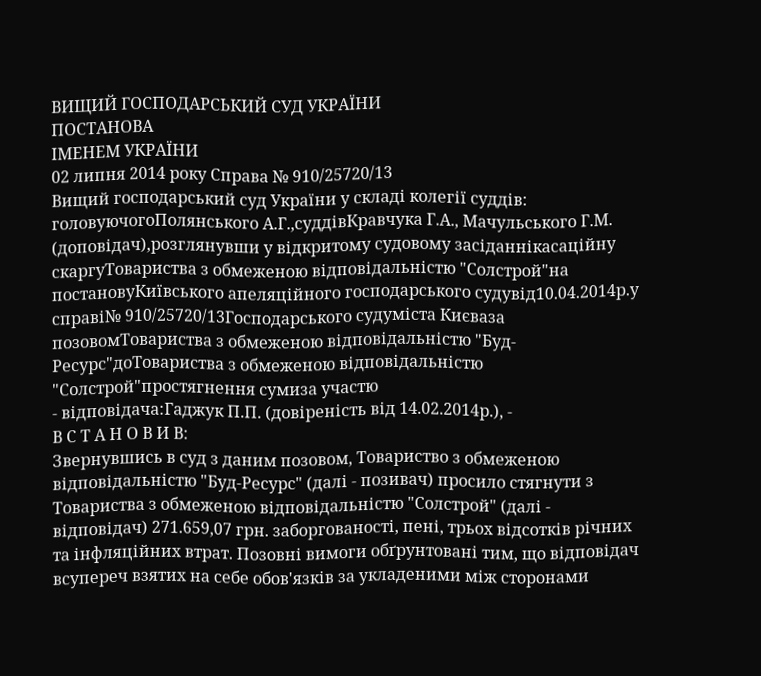ВИЩИЙ ГОСПОДАРСЬКИЙ СУД УКРАЇНИ
ПОСТАНОВА
ІМЕНЕМ УКРАЇНИ
02 липня 2014 року Справа № 910/25720/13
Вищий господарський суд України у складі колегії суддів:
головуючогоПолянського А.Г.,суддівКравчука Г.А., Мачульського Г.М. (доповідач),розглянувши у відкритому судовому засіданнікасаційну скаргуТовариства з обмеженою відповідальністю "Солстрой"на постановуКиївського апеляційного господарського судувід10.04.2014р.у справі№ 910/25720/13Господарського судуміста Києваза позовомТовариства з обмеженою відповідальністю "Буд-Ресурс"доТовариства з обмеженою відповідальністю "Солстрой"простягнення сумиза участю
- відповідача:Гаджук П.П. (довіреність від 14.02.2014р.), -
В С Т А Н О В И В:
Звернувшись в суд з даним позовом, Товариство з обмеженою відповідальністю "Буд-Ресурс" (далі - позивач) просило стягнути з Товариства з обмеженою відповідальністю "Солстрой" (далі - відповідач) 271.659,07 грн. заборгованості, пені, трьох відсотків річних та інфляційних втрат. Позовні вимоги обґрунтовані тим, що відповідач всупереч взятих на себе обов'язків за укладеними між сторонами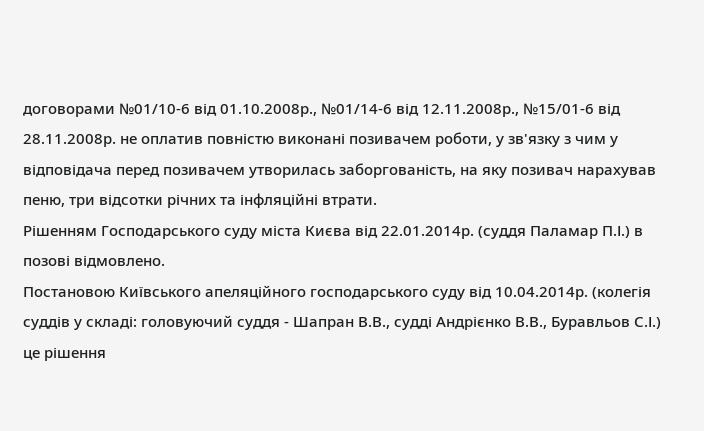договорами №01/10-6 від 01.10.2008р., №01/14-6 від 12.11.2008р., №15/01-6 від 28.11.2008р. не оплатив повністю виконані позивачем роботи, у зв'язку з чим у відповідача перед позивачем утворилась заборгованість, на яку позивач нарахував пеню, три відсотки річних та інфляційні втрати.
Рішенням Господарського суду міста Києва від 22.01.2014р. (суддя Паламар П.І.) в позові відмовлено.
Постановою Київського апеляційного господарського суду від 10.04.2014р. (колегія суддів у складі: головуючий суддя - Шапран В.В., судді Андрієнко В.В., Буравльов С.І.) це рішення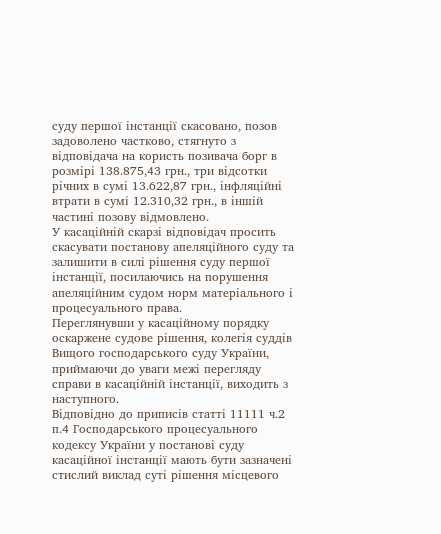суду першої інстанції скасовано, позов задоволено частково, стягнуто з відповідача на користь позивача борг в розмірі 138.875,43 грн., три відсотки річних в сумі 13.622,87 грн., інфляційні втрати в сумі 12.310,32 грн., в іншій частині позову відмовлено.
У касаційній скарзі відповідач просить скасувати постанову апеляційного суду та залишити в силі рішення суду першої інстанції, посилаючись на порушення апеляційним судом норм матеріального і процесуального права.
Переглянувши у касаційному порядку оскаржене судове рішення, колегія суддів Вищого господарського суду України, приймаючи до уваги межі перегляду справи в касаційній інстанції, виходить з наступного.
Відповідно до приписів статті 11111 ч.2 п.4 Господарського процесуального кодексу України у постанові суду касаційної інстанції мають бути зазначені стислий виклад суті рішення місцевого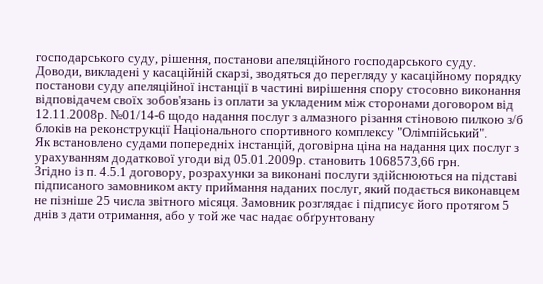господарського суду, рішення, постанови апеляційного господарського суду.
Доводи, викладені у касаційній скарзі, зводяться до перегляду у касаційному порядку постанови суду апеляційної інстанції в частині вирішення спору стосовно виконання відповідачем своїх зобов'язань із оплати за укладеним між сторонами договором від 12.11.2008р. №01/14-6 щодо надання послуг з алмазного різання стіновою пилкою з/б блоків на реконструкції Національного спортивного комплексу "Олімпійський".
Як встановлено судами попередніх інстанцій, договірна ціна на надання цих послуг з урахуванням додаткової угоди від 05.01.2009р. становить 1068573,66 грн.
Згідно із п. 4.5.1 договору, розрахунки за виконані послуги здійснюються на підставі підписаного замовником акту приймання наданих послуг, який подається виконавцем не пізніше 25 числа звітного місяця. Замовник розглядає і підписує його протягом 5 днів з дати отримання, або у той же час надає обґрунтовану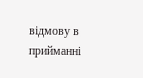відмову в прийманні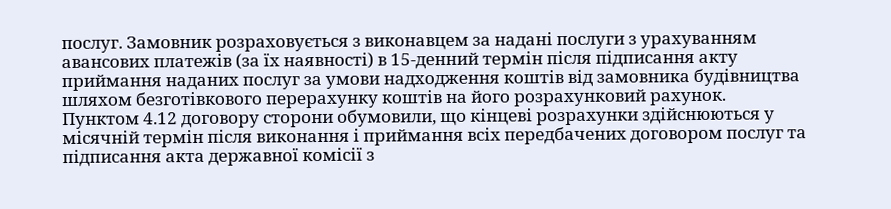послуг. Замовник розраховується з виконавцем за надані послуги з урахуванням авансових платежів (за їх наявності) в 15-денний термін після підписання акту приймання наданих послуг за умови надходження коштів від замовника будівництва шляхом безготівкового перерахунку коштів на його розрахунковий рахунок.
Пунктом 4.12 договору сторони обумовили, що кінцеві розрахунки здійснюються у місячній термін після виконання і приймання всіх передбачених договором послуг та підписання акта державної комісії з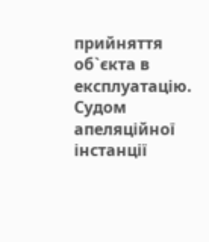прийняття об`єкта в експлуатацію.
Судом апеляційної інстанції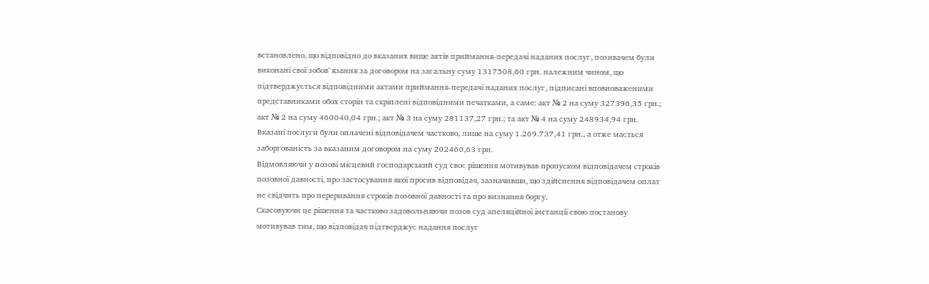встановлено, що відповідно до вказаних вище актів приймання-передачі наданих послуг, позивачем були виконані свої зобов`язання за договором на загальну суму 1317508,60 грн. належним чином, що підтверджується відповідними актами приймання-передачі наданих послуг, підписані вповноваженими представниками обох сторін та скріплені відповідними печатками, а саме: акт № 2 на суму 327396,35 грн.; акт № 2 на суму 460040,04 грн.; акт № 3 на суму 281137,27 грн.; та акт № 4 на суму 248934,94 грн.
Вказані послуги були оплачені відповідачем частково, лише на суму 1.269.737,41 грн., а отже мається заборгованість за вказаним договором на суму 202460,63 грн.
Відмовляючи у позові місцевий господарський суд своє рішення мотивував пропуском відповідачем строків позовної давності, про застосування якої просив відповідач, зазначивши, що здійснення відповідачем оплат не свідчить про переривання строків позовної давності та про визнання боргу.
Скасовуючи це рішення та частково задовольняючи позов суд апеляційної інстанції свою постанову мотивував тим, що відповідач підтверджує надання послуг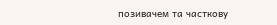позивачем та часткову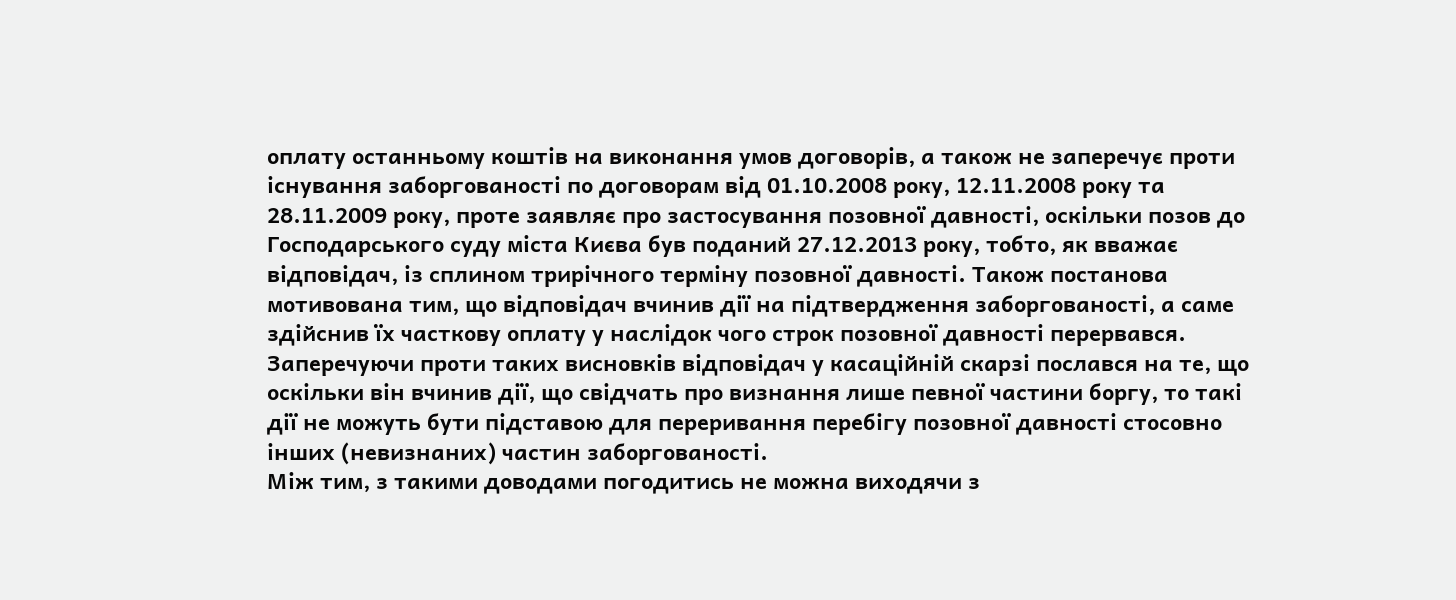оплату останньому коштів на виконання умов договорів, а також не заперечує проти існування заборгованості по договорам від 01.10.2008 року, 12.11.2008 року та 28.11.2009 року, проте заявляє про застосування позовної давності, оскільки позов до Господарського суду міста Києва був поданий 27.12.2013 року, тобто, як вважає відповідач, із сплином трирічного терміну позовної давності. Також постанова мотивована тим, що відповідач вчинив дії на підтвердження заборгованості, а саме здійснив їх часткову оплату у наслідок чого строк позовної давності перервався.
Заперечуючи проти таких висновків відповідач у касаційній скарзі послався на те, що оскільки він вчинив дії, що свідчать про визнання лише певної частини боргу, то такі дії не можуть бути підставою для переривання перебігу позовної давності стосовно інших (невизнаних) частин заборгованості.
Між тим, з такими доводами погодитись не можна виходячи з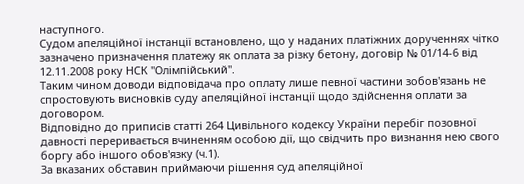наступного.
Судом апеляційної інстанції встановлено, що у наданих платіжних дорученнях чітко зазначено призначення платежу як оплата за різку бетону, договір № 01/14-6 від 12.11.2008 року НСК "Олімпійський".
Таким чином доводи відповідача про оплату лише певної частини зобов'язань не спростовують висновків суду апеляційної інстанції щодо здійснення оплати за договором.
Відповідно до приписів статті 264 Цивільного кодексу України перебіг позовної давності переривається вчиненням особою дії, що свідчить про визнання нею свого боргу або іншого обов'язку (ч.1).
За вказаних обставин приймаючи рішення суд апеляційної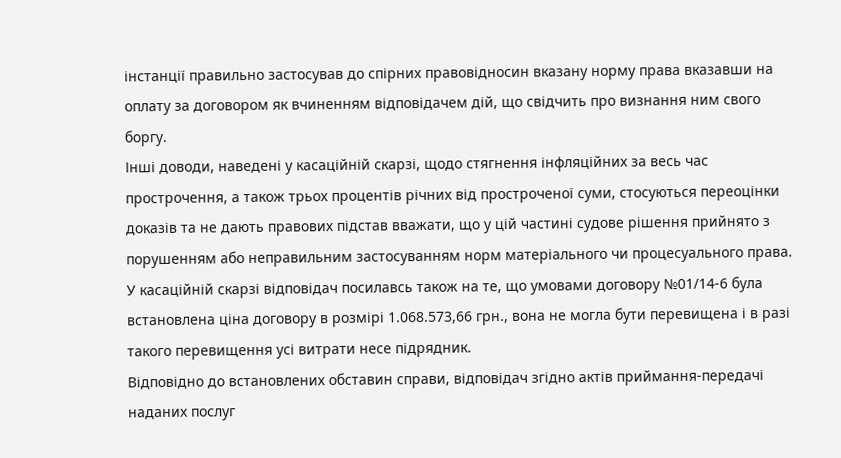інстанції правильно застосував до спірних правовідносин вказану норму права вказавши на оплату за договором як вчиненням відповідачем дій, що свідчить про визнання ним свого боргу.
Інші доводи, наведені у касаційній скарзі, щодо стягнення інфляційних за весь час прострочення, а також трьох процентів річних від простроченої суми, стосуються переоцінки доказів та не дають правових підстав вважати, що у цій частині судове рішення прийнято з порушенням або неправильним застосуванням норм матеріального чи процесуального права.
У касаційній скарзі відповідач посилавсь також на те, що умовами договору №01/14-6 була встановлена ціна договору в розмірі 1.068.573,66 грн., вона не могла бути перевищена і в разі такого перевищення усі витрати несе підрядник.
Відповідно до встановлених обставин справи, відповідач згідно актів приймання-передачі наданих послуг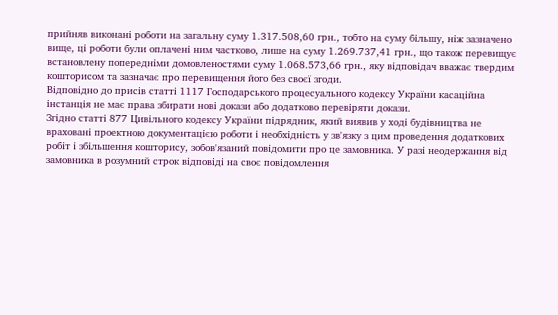прийняв виконані роботи на загальну суму 1.317.508,60 грн., тобто на суму більшу, ніж зазначено вище, ці роботи були оплачені ним частково, лише на суму 1.269.737,41 грн., що також перевищує встановлену попередніми домовленостями суму 1.068.573,66 грн., яку відповідач вважає твердим кошторисом та зазначає про перевищення його без своєї згоди.
Відповідно до присів статті 1117 Господарського процесуального кодексу України касаційна інстанція не має права збирати нові докази або додатково перевіряти докази.
Згідно статті 877 Цивільного кодексу України підрядник, який виявив у ході будівництва не враховані проектною документацією роботи і необхідність у зв'язку з цим проведення додаткових робіт і збільшення кошторису, зобов'язаний повідомити про це замовника. У разі неодержання від замовника в розумний строк відповіді на своє повідомлення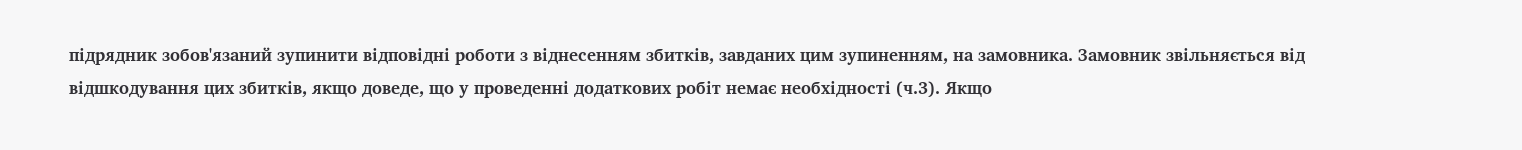підрядник зобов'язаний зупинити відповідні роботи з віднесенням збитків, завданих цим зупиненням, на замовника. Замовник звільняється від відшкодування цих збитків, якщо доведе, що у проведенні додаткових робіт немає необхідності (ч.3). Якщо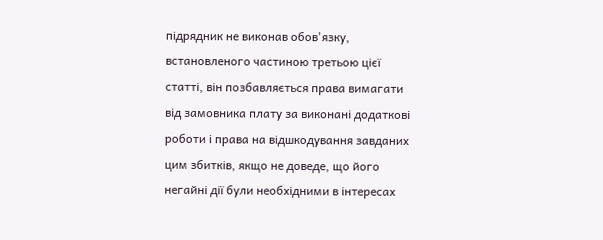підрядник не виконав обов'язку, встановленого частиною третьою цієї статті, він позбавляється права вимагати від замовника плату за виконані додаткові роботи і права на відшкодування завданих цим збитків, якщо не доведе, що його негайні дії були необхідними в інтересах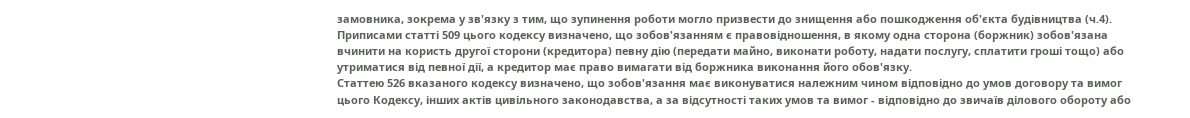замовника, зокрема у зв'язку з тим, що зупинення роботи могло призвести до знищення або пошкодження об'єкта будівництва (ч.4).
Приписами статті 509 цього кодексу визначено, що зобов'язанням є правовідношення, в якому одна сторона (боржник) зобов'язана вчинити на користь другої сторони (кредитора) певну дію (передати майно, виконати роботу, надати послугу, сплатити гроші тощо) або утриматися від певної дії, а кредитор має право вимагати від боржника виконання його обов'язку.
Статтею 526 вказаного кодексу визначено, що зобов'язання має виконуватися належним чином відповідно до умов договору та вимог цього Кодексу, інших актів цивільного законодавства, а за відсутності таких умов та вимог - відповідно до звичаїв ділового обороту або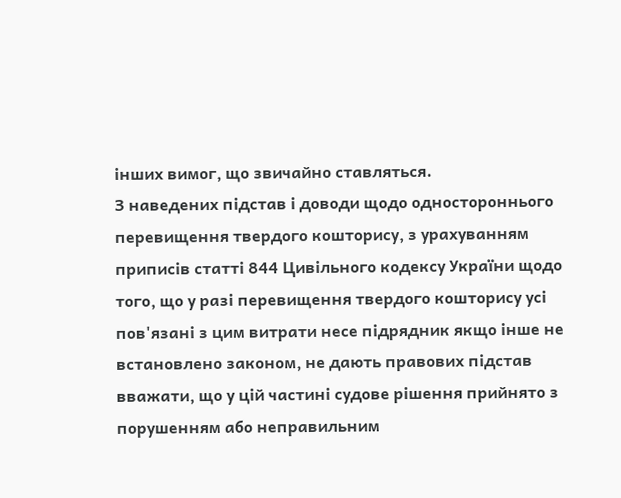інших вимог, що звичайно ставляться.
З наведених підстав і доводи щодо одностороннього перевищення твердого кошторису, з урахуванням приписів статті 844 Цивільного кодексу України щодо того, що у разі перевищення твердого кошторису усі пов'язані з цим витрати несе підрядник якщо інше не встановлено законом, не дають правових підстав вважати, що у цій частині судове рішення прийнято з порушенням або неправильним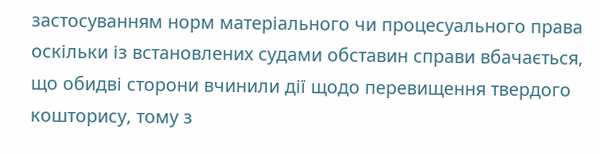застосуванням норм матеріального чи процесуального права оскільки із встановлених судами обставин справи вбачається, що обидві сторони вчинили дії щодо перевищення твердого кошторису, тому з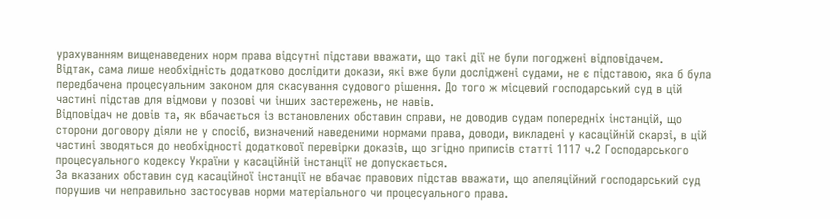урахуванням вищенаведених норм права відсутні підстави вважати, що такі дії не були погоджені відповідачем.
Відтак, сама лише необхідність додатково дослідити докази, які вже були досліджені судами, не є підставою, яка б була передбачена процесуальним законом для скасування судового рішення. До того ж місцевий господарський суд в цій частині підстав для відмови у позові чи інших застережень, не навів.
Відповідач не довів та, як вбачається із встановлених обставин справи, не доводив судам попередніх інстанцій, що сторони договору діяли не у спосіб, визначений наведеними нормами права, доводи, викладені у касаційній скарзі, в цій частині зводяться до необхідності додаткової перевірки доказів, що згідно приписів статті 1117 ч.2 Господарського процесуального кодексу України у касаційній інстанції не допускається.
За вказаних обставин суд касаційної інстанції не вбачає правових підстав вважати, що апеляційний господарський суд порушив чи неправильно застосував норми матеріального чи процесуального права.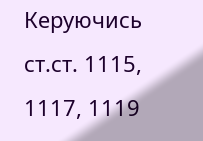Керуючись ст.ст. 1115, 1117, 1119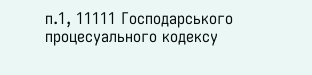п.1, 11111 Господарського процесуального кодексу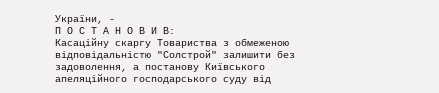України, -
П О С Т А Н О В И В:
Касаційну скаргу Товариства з обмеженою відповідальністю "Солстрой" залишити без задоволення, а постанову Київського апеляційного господарського суду від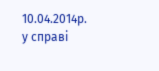10.04.2014р. у справі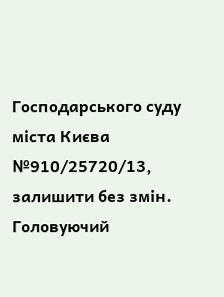Господарського суду міста Києва №910/25720/13, залишити без змін.
Головуючий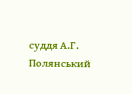суддя А.Г. Полянський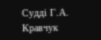Судді Г.А. Кравчук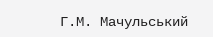Г.М. Мачульський